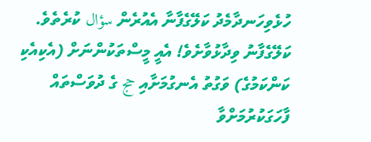ހުޅެވިހަނދާމެދު ކަލޭގެފާނާ އެއުރެން سؤال ކުރެތެވެ. ކަލޭގެފާނު ވިދާޅުވާށެވެ! އެއީ މީސްތަކުންނަށް (އެކިއެކި ކަންކަމުގެ) ވަގުތު އެނގުމަށާއި حج ގެ ދުވަސްތައް ފާހަގަކުރުމަށްވާ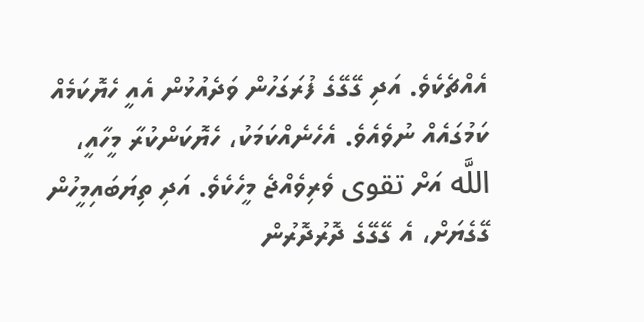އެއްޗެކެވެ. އަދި ގޭގޭގެ ފުރަގަހުން ވަދެއުޅުން އެއީ ހެޔޮކަމެއް ކަމުގައެއް ނުވެއެވެ. އެހެނެއްކަމަކު، ހެޔޮކަންކުރާ މީހާއީ، اللَّه އަށް تقوى ވެރިވެއްޖެ މީހެކެވެ. އަދި ތިޔަބައިމީހުން ގޭގެޔަށް، އެ ގޭގޭގެ ދޮރުދޮރުން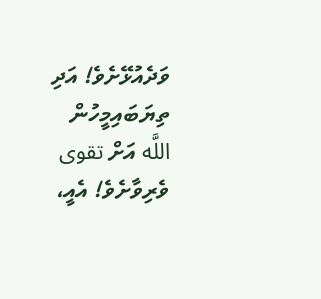ވަދެއުޅޭށެވެ! އަދި ތިޔަބައިމީހުން اللَّه އަށް تقوى ވެރިވާށެވެ! އެއީ،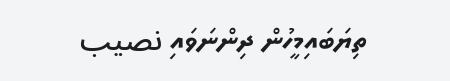ތިޔަބައިމީހުން ދިންނަވައި نصيب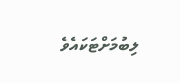ލިބުމަށްޓަކައެވެ